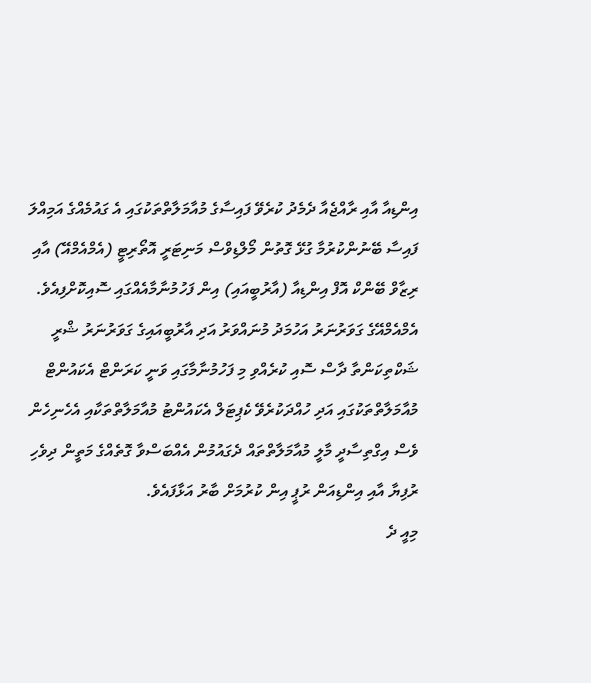އިންޑިއާ އާއި ރާއްޖެއާ ދެމެދު ކުރެވޭ ފައިސާގެ މުއާމަލާތްތަކުގައި އެ ގައުމެއްގެ އަމިއްލަ ފައިސާ ބޭނުންކުރުމާ ގުޅޭ ގޮތުން މޯލްޑިވްސް މަނިޓަރީ އޮތޯރިޓީ (އެމްއެމްއޭ) އާއި ރިޒާވް ބޭންކް އޮފް އިންޑިއާ (އާރުބީއައި) އިން ފަހުމުނާމާއެއްގައި ސޮއިކޮށްފިއެވެ.
އެމްއެމްއޭގެ ގަވަރުނަރު އަހުމަދު މުނައްވަރު އަދި އާރުބީއައިގެ ގަވަރުނަރު ޝްރީ ޝަކްތިކަންތާ ދާސް ސޮއި ކުރެއްވި މި ފަހުމުނާމާގައި ވަނީ ކަރަންޓް އެކައުންޓް މުއާމަލާތްތަކުގައި އަދި ހުއްދަކުރެވޭ ކެޕިޓަލް އެކައުންޓު މުއާމަލާތްތަކާއި އެހެނިހެން ވެސް އިގްތިސާދީ މާލީ މުއާމަލާތްތައް ދެގައުމުން އެއްބަސްވާ ގޮތެއްގެ މަތީން ދިވެހި ރުފިޔާ އާއި އިންޑިއަން ރުޕީ އިން ކުރުމަށް ބާރު އަޅާފައެވެ.
މިއީ ދެ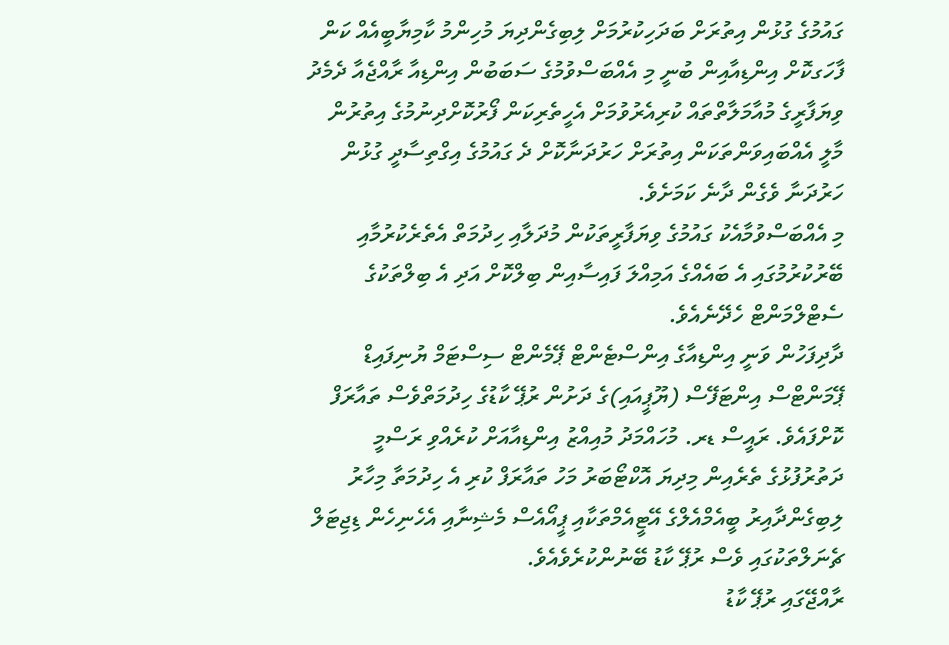ގައުމުގެ ގުޅުން އިތުރަށް ބަދަހިކުރުމަށް ލިބިގެންދިޔަ މުހިންމު ކާމިޔާބީއެއް ކަން ފާހަގކޮށް އިންޑިއާއިން ބުނީ މި އެއްބަސްވުމުގެ ސަބަބުން އިންޑިއާ ރާއްޖެއާ ދެމެދު ވިޔަފާރީގެ މުއާމަލާތްތައް ކުރިއެރުވުމަށް އެހީތެރިކަން ފޯރުކޮށްދިނުމުގެ އިތުރުން މާލީ އެއްބައިވަންތަކަން އިތުރަށް ހަރުދަނާކޮށް ދެ ގައުމުގެ އިގްތިސާދީ ގުޅުން ހަރުދަނާ ވެގެން ދާނެ ކަމަށެވެ.
މި އެއްބަސްވުމާއެކު ގައުމުގެ ވިޔަފާރީތަކުން މުދަލާއި ހިދުމަތް އެތެރެކުރުމާއި ބޭރުކުރުމުގައި އެ ބައެއްގެ އަމިއްލަ ފައިސާއިން ބިލްކޮށް އަދި އެ ބިލްތަކުގެ ސެޓްލްމަންޓް ހެދޭނެއެވެ.
ދާދިފަހުން ވަނީ އިންޑިއާގެ އިންސްޓެންޓް ޕޭމެންޓް ސިސްޓަމް ޔުނިފައިޑް ޕޭމަންޓްސް އިންޓަފޭސް (ޔޫޕީއައި)ގެ ދަށުން ރުޕޭ ކާޑުގެ ހިދުމަތްވެސް ތައާރަފް ކޮށްފައެވެ. ރައީސް ޑރ. މުހައްމަދު މުއިއްޒު އިންޑިއާއަށް ކުރެއްވި ރަސްމީ ދަތުރުފުޅުގެ ތެރެއިން މިދިޔަ އޮކްޓޯބަރު މަހު ތައާރަފް ކުރި އެ ހިދުމަތާ މިހާރު ލިބިގެންދާއިރު ބީއެމްއެލްގެ އޭޓީއެމްތަކާއި ޕީއޯއެސް މެޝިނާއި އެހެނިހެން ޑިޖިޓަލް ޗެނަލްތަކުގައި ވެސް ރުޕޭ ކާޑު ބޭނުންކުރެވެއެވެ.
ރާއްޖޭގައި ރުޕޭ ކާޑު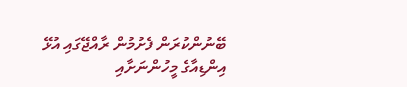ބޭނުންކުރަން ފެށުމުން ރާއްޖޭގައި އުޅޭ އިންޑިއާގެ މީހުންނަށާއި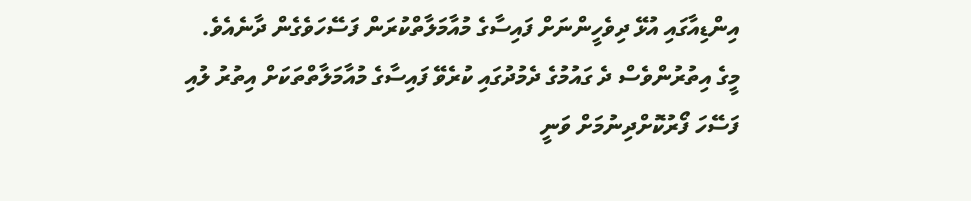އިންޑިއާގައި އުޅޭ ދިވެހީންނަށް ފައިސާގެ މުއާމަލާތްކުރަން ފަސޭހަވެގެން ދާނެއެވެ.
މީގެ އިތުރުންވެސް ދެ ގައުމުގެ ދެމުދުގައި ކުރެވޭ ފައިސާގެ މުއާމަލާތްތަކަށް އިތުރު ލުއި ފަސޭހަ ފޯރުކޮށްދިނުމަށް ވަނީ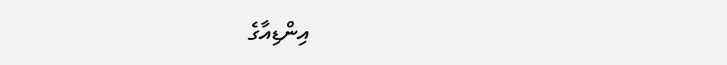އިންޑިއާގެ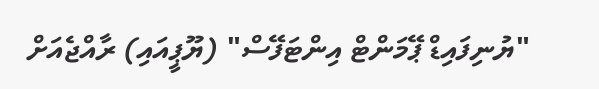"ޔުނިފައިޑް ޕޭމަންޓް އިންޓަފޭސް" (ޔޫޕީއައި) ރާއްޖެއަށް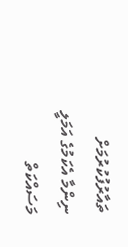ތައާރުފުކުރުމަށް ނިންމާ އެކަމުގެ އަމަލީ މަސައްކަތް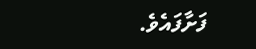ފަށާފައެވެ.